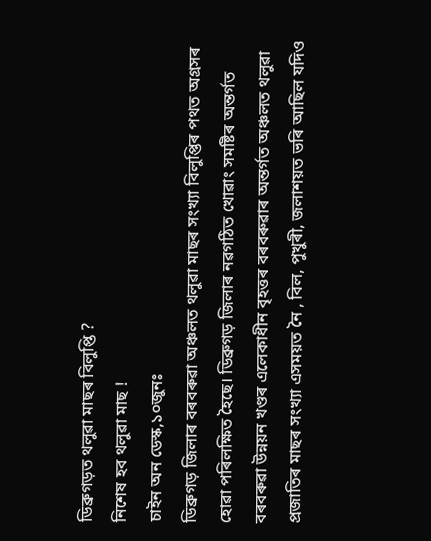ডিব্ৰুগড়ত থলুৱা মাছৰ বিলুপ্তি ?
নিশেষ হব থলুৱা মাছ !
চাইন অন ডেস্ক,১০জুনঃ
ডিব্ৰুগড় জিলাৰ বৰবৰুৱা অঞ্চলত থলুৱা মাছৰ সংখ্যা বিলুপ্তিৰ পথত অগ্ৰসৰ হোৱা পৰিলক্ষিত হৈছে। ডিব্ৰুগড় জিলাৰ নৱগঠিত খোৱাং সমষ্টিৰ অন্তৰ্গত বৰবৰুৱা উন্নয়ন খণ্ডৰ এলেকাধীন বৃহত্তৰ বৰবৰুৱাৰ অন্তৰ্গত অঞ্চলত থলুৱা প্ৰজাতিৰ মাছৰ সংখ্যা এসময়ত নৈ , বিল, পুখুৰী, জলাশয়ত ভৰি আছিল যদিও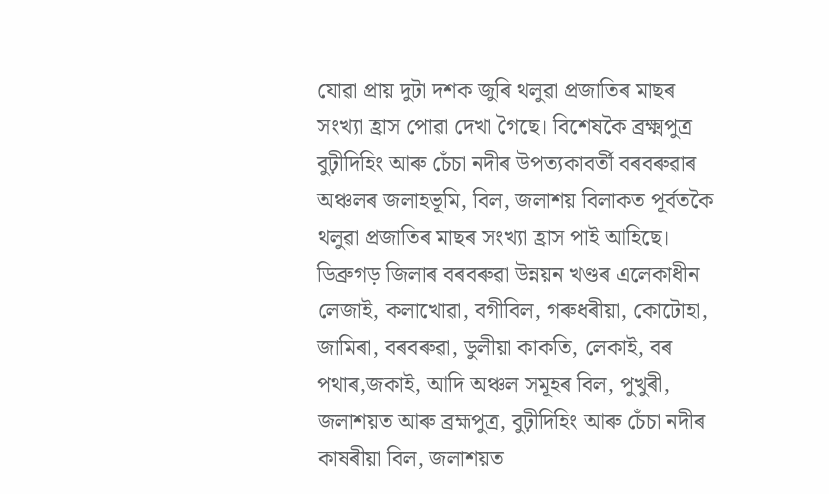যোৱা প্ৰায় দুটা দশক জুৰি থলুৱা প্ৰজাতিৰ মাছৰ সংখ্যা হ্ৰাস পোৱা দেখা গৈছে। বিশেষকৈ ব্ৰক্ষ্মপুত্ৰ বুঢ়ীদিহিং আৰু চেঁচা নদীৰ উপত্যকাবৰ্তী বৰবৰুৱাৰ অঞ্চলৰ জলাহভূমি, বিল, জলাশয় বিলাকত পূৰ্বতকৈ থলুৱা প্ৰজাতিৰ মাছৰ সংখ্যা হ্ৰাস পাই আহিছে। ডিব্ৰুগড় জিলাৰ বৰবৰুৱা উন্নয়ন খণ্ডৰ এলেকাধীন লেজাই, কলাখোৱা, বগীবিল, গৰুধৰীয়া, কোটোহা, জামিৰা, বৰবৰুৱা, ডুলীয়া কাকতি, লেকাই, বৰ পথাৰ,জকাই, আদি অঞ্চল সমূহৰ বিল, পুখুৰী, জলাশয়ত আৰু ব্ৰহ্মপুত্ৰ, বুঢ়ীদিহিং আৰু চেঁচা নদীৰ কাষৰীয়া বিল, জলাশয়ত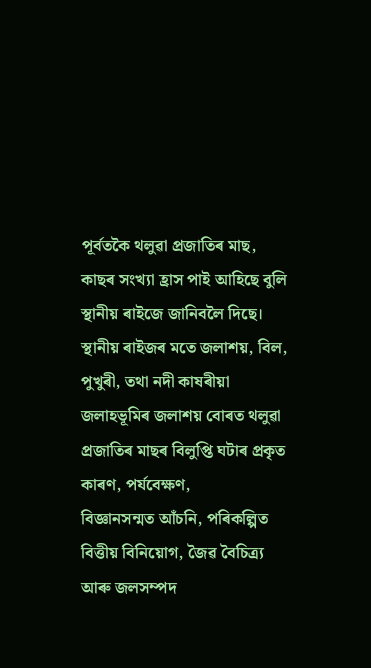পূৰ্বতকৈ থলুৱা প্ৰজাতিৰ মাছ, কাছৰ সংখ্যা হ্ৰাস পাই আহিছে বুলি স্থানীয় ৰাইজে জানিবলৈ দিছে। স্থানীয় ৰাইজৰ মতে জলাশয়, বিল, পুখুৰী, তথা নদী কাষৰীয়া জলাহভূমিৰ জলাশয় বোৰত থলুৱা প্ৰজাতিৰ মাছৰ বিলুপ্তি ঘটাৰ প্ৰকৃত কাৰণ, পৰ্যবেক্ষণ,
বিজ্ঞানসন্মত আঁচনি, পৰিকল্পিত বিত্তীয় বিনিয়োগ, জৈৱ বৈচিত্ৰ্য আৰু জলসম্পদ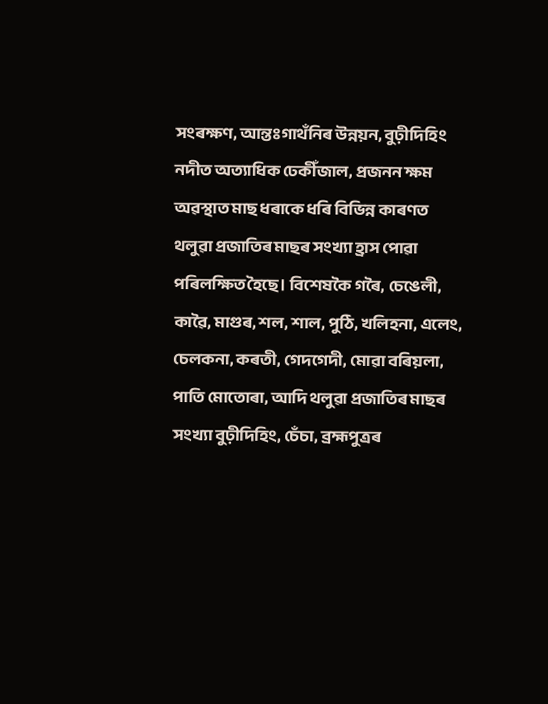সংৰক্ষণ, আন্তঃগাথঁনিৰ উন্নয়ন, বুঢ়ীদিহিং নদীত অত্যাধিক ঢেকীঁজাল, প্ৰজনন ক্ষম অৱস্থাত মাছ ধৰাকে ধৰি বিভিন্ন কাৰণত থলুৱা প্ৰজাতিৰ মাছৰ সংখ্যা হ্ৰাস পোৱা পৰিলক্ষিত হৈছে। বিশেষকৈ গৰৈ, চেঙেলী, কাৱৈ, মাগুৰ, শল, শাল, পুঠি, খলিহনা, এলেং, চেলকনা, কৰতী, গেদগেদী, মোৱা বৰিয়লা, পাতি মোতোৰা, আদি থলুৱা প্ৰজাতিৰ মাছৰ সংখ্যা বুঢ়ীদিহিং, চেঁচা, ব্ৰহ্মপুত্ৰৰ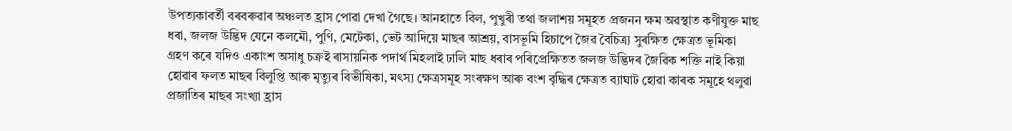উপত্যকাবৰ্তী বৰবৰুৱাৰ অঞ্চলত হ্ৰাস পোৱা দেখা গৈছে। আনহাতে বিল, পুখুৰী তথা জলাশয় সমূহত প্ৰজনন ক্ষম অৱস্থাত কণীযুক্ত মাছ ধৰা, জলজ উদ্ভিদ যেনে কলমৌ, পুণি, মেটেকা, ভেট আদিয়ে মাছৰ আশ্ৰয়, বাসভূমি হিচাপে জৈৱ বৈচিত্ৰ্য সুৰক্ষিত ক্ষেত্ৰত ভূমিকা গ্ৰহণ কৰে যদিও একাংশ অসাধু চক্ৰই ৰাসায়নিক পদাৰ্থ মিহলাই ঢালি মাছ ধৰাৰ পৰিপ্ৰেক্ষিতত জলজ উদ্ভিদৰ জৈৱিক শক্তি নাই কিয়া হোৱাৰ ফলত মাছৰ বিলুপ্তি আৰু মৃত্যুৰ বিভীষিকা, মৎস্য ক্ষেত্ৰসমূহ সংৰক্ষণ আৰু বংশ বৃদ্ধিৰ ক্ষেত্ৰত ব্যাঘাট হোৱা কাৰক সমূহে থলুৱা প্ৰজাতিৰ মাছৰ সংখ্যা হ্ৰাস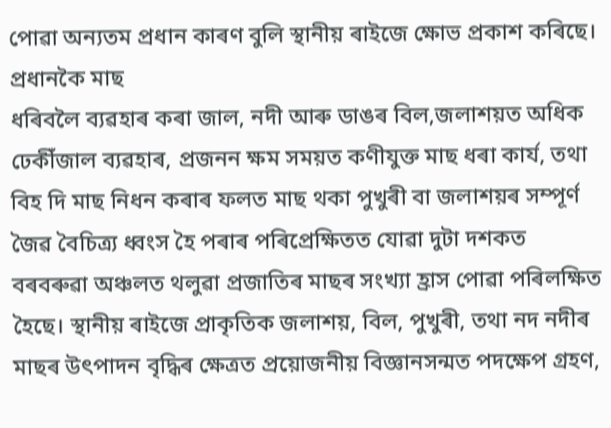পোৱা অন্যতম প্ৰধান কাৰণ বুলি স্থানীয় ৰাইজে ক্ষোভ প্ৰকাশ কৰিছে। প্ৰধানকৈ মাছ
ধৰিবলৈ ব্যৱহাৰ কৰা জাল, নদী আৰু ডাঙৰ বিল,জলাশয়ত অধিক ঢেকীঁজাল ব্যৱহাৰ, প্ৰজনন ক্ষম সময়ত কণীযুক্ত মাছ ধৰা কাৰ্য, তথা বিহ দি মাছ নিধন কৰাৰ ফলত মাছ থকা পুখুৰী বা জলাশয়ৰ সম্পূৰ্ণ জৈৱ বৈচিত্ৰ্য ধ্বংস হৈ পৰাৰ পৰিপ্ৰেক্ষিতত যোৱা দুটা দশকত বৰবৰুৱা অঞ্চলত থলুৱা প্ৰজাতিৰ মাছৰ সংখ্যা হ্ৰাস পোৱা পৰিলক্ষিত হৈছে। স্থানীয় ৰাইজে প্ৰাকৃতিক জলাশয়, বিল, পুখুৰী, তথা নদ নদীৰ মাছৰ উৎপাদন বৃদ্ধিৰ ক্ষেত্ৰত প্ৰয়োজনীয় বিজ্ঞানসন্মত পদক্ষেপ গ্ৰহণ,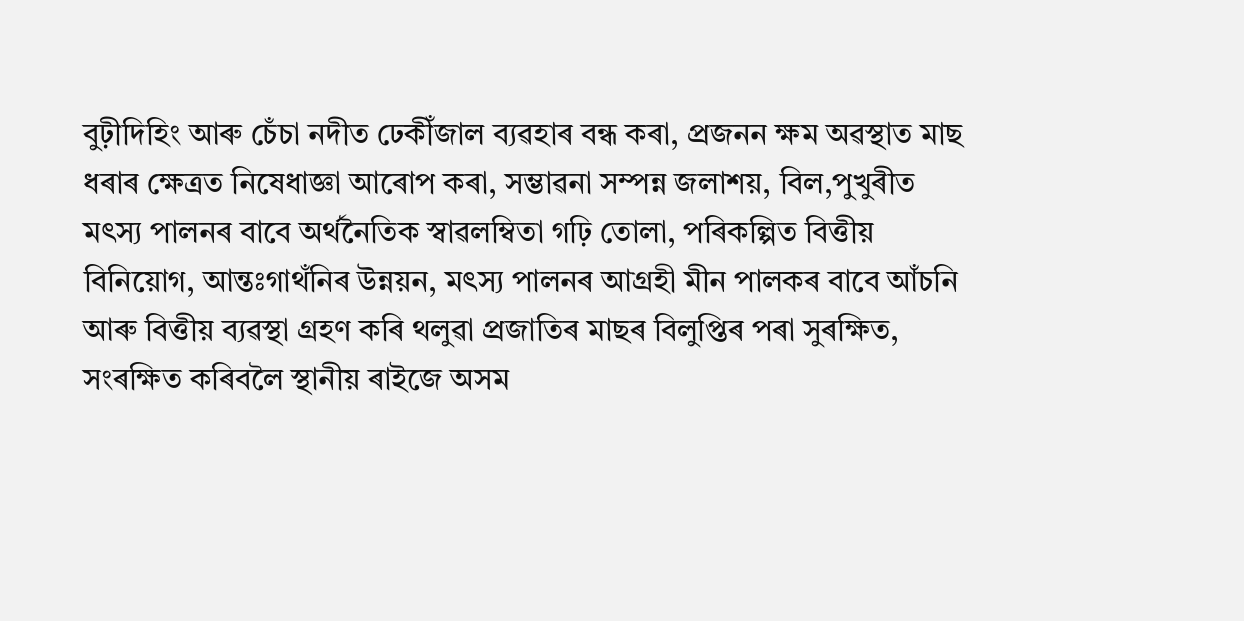বুঢ়ীদিহিং আৰু চেঁচা নদীত ঢেকীঁজাল ব্যৱহাৰ বন্ধ কৰা, প্ৰজনন ক্ষম অৱস্থাত মাছ ধৰাৰ ক্ষেত্ৰত নিষেধাজ্ঞা আৰোপ কৰা, সম্ভাৱনা সম্পন্ন জলাশয়, বিল,পুখুৰীত মৎস্য পালনৰ বাবে অৰ্থনৈতিক স্বাৱলম্বিতা গঢ়ি তোলা, পৰিকল্পিত বিত্তীয় বিনিয়োগ, আন্তঃগাথঁনিৰ উন্নয়ন, মৎস্য পালনৰ আগ্ৰহী মীন পালকৰ বাবে আঁচনি আৰু বিত্তীয় ব্যৱস্থা গ্ৰহণ কৰি থলুৱা প্ৰজাতিৰ মাছৰ বিলুপ্তিৰ পৰা সুৰক্ষিত, সংৰক্ষিত কৰিবলৈ স্থানীয় ৰাইজে অসম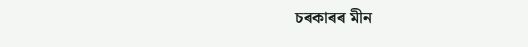চৰকাৰৰ মীন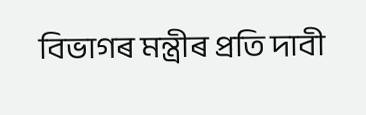বিভাগৰ মন্ত্ৰীৰ প্ৰতি দাবী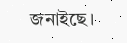জনাইছে।